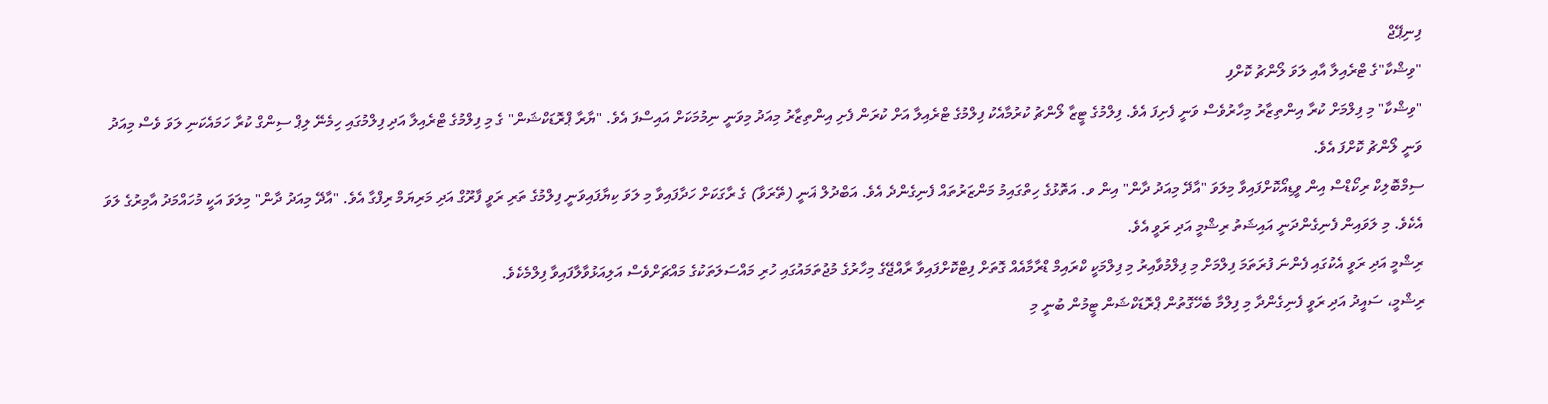ފިނިޕޭޖް
"ވިޝްކާ"ގެ ޓްރެއިލާ އާއި ލަވަ ލޯންޗު ކޮށްފި
"ވިޝްކާ" މި ފިލްމަށް ކުރާ އިންތިޒާރު މިހާރުވެސް ވަނީ ފެށިފަ އެވެ. ފިލްމުގެ ޓީޒާ ލޯންޗު ކުރުމާއެކު ފިލްމުގެ ޓްރެއިލާ އަށް ކުރަން ފެށި އިންތިޒާރު މިއަދު މިވަނީ ނިމުމަކަށް އައިސްފަ އެވެ. "ޔާރާ ޕްރޮޑަކްޝަން" ގެ މި ފިލްމުގެ ޓްރެއިލާ އަދި ފިލްމުގައި ހިމެނޭ ލިޕް ސިންގް ކުރާ ހަމައެކަނި ލަވަ ވެސް މިއަދު ވަނީ ލޯންޗު ކޮށްފަ އެވެ.
ސިމްބޮލިކް ރިކޯޑްސް އިން ވީޑިއޯކޮށްފައިވާ މިލަވަ "އާދޭ މިއަދު ދާން" އިން ވ. އަތޮޅުގެ ހިތްގައިމު މަންޒަރުތައް ފެނިގެންދެ އެވެ. އަބްދުލް ޣަނީ (ތޭރަވާ) ގެ ރާގަކަށް ހަދާފައިވާ މި ލަވަ ކިޔާފައިވަނީ ފިލްމުގެ ތަރި ރަވީ ފާރޫގް އަދި މަރިޔަމް ރިފްގާ އެވެ. "އާދޭ މިއަދު ދާން" މިލަވަ އަކީ މުހައްމަދު އާމިރުގެ ލަވަ އެކެވެ. މި ލަވައިން ފެނިގެންދަނީ އައިޝަތު ރިޝްމީ އަދި ރަވީ އެވެ.
ރިޝްމީ އަދި ރަވީ އެކުގައި ފެންނަ ފުރަތަމަ ފިލްމަށް މި ފިލްމުވާއިރު މި ފިލްމަކީ ކްރައިމް ޑްރާމާއެއް ގޮތަށް ފިޓްކޮށްފައިވާ ރާއްޖޭގެ މިހާރުގެ މުޖުތަމައުގައި ހުރި މައްސަލަތަކުގެ މައްޗަށްވެސް އަލިއަޅުވާލާފައިވާ ފިލްމެކެވެ.
ރިޝްމީ، ސައީދު އަދި ރަވީ ފެނިގެންދާ މި ފިލްމާ ބެހޭގޮތުން ޕްރޮޑަކްޝަން ޓީމުން ބުނީ މި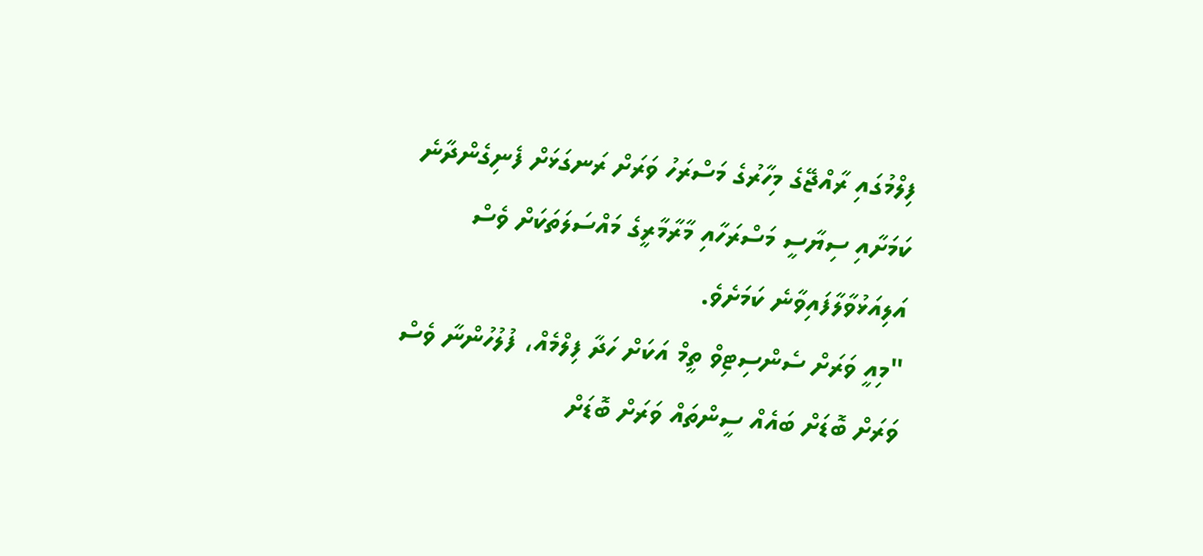ފިލްމުގައި ރާއްޖޭގެ މިހާރުގެ މަސްރަހު ވަރަށް ރަނގަޅަށް ފެނިގެންދާނެ ކަމަށާއި ސިޔާސީ މަސްރަހާއި މާރާމާރީގެ މައްސަލަތަކަށް ވެސް އަލިއަޅުވާލާފައިވާނެ ކަމަށެވެ.
"މިއީ ވަރަށް ސެންސިޓިވް ތީމް އަކަށް ހަދާ ފިލްމެއް، ފުލުހުންނާ ވެސް ވަރަށް ބޮޑަށް ބައެއް ސީންތައް ވަރަށް ބޮޑަށް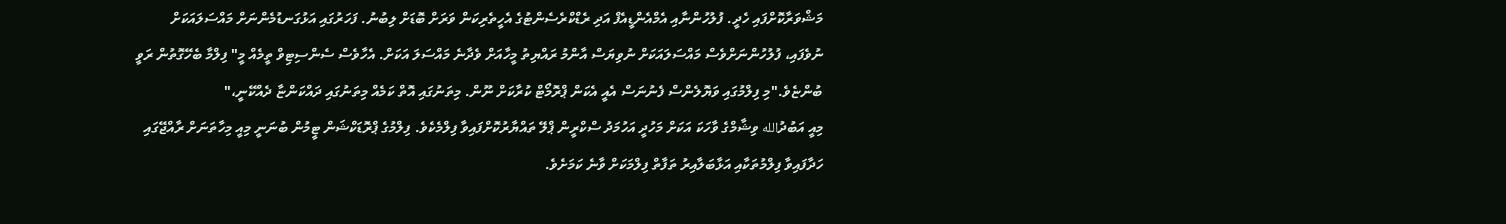މަޝްވަރާކޮށްފައި ހެދީ. ފުލުހުންނާއި އެމްއެންޑީއެފް އަދި ރެޑްކްރެސެންޓުގެ އެހީތެރިކަން ވަރަށް ބޮޑަށް ލިބުނު. ފަހަރުގައި އަޅުގަނޑުމެންނަށް މައްސަލައަކަށް ނުވެފައި، ފުލުހުންނަށްވެސް މައްސަލައަކަށް ނުވިޔަސް އާންމު ރައްޔިތު މީހާއަށް ވެދާނެ މައްސަލަ އަކަށް. އެހާވެސް ސެންސިޓިވް ތީމެއް މީ" ފިލްމާ ބެހޭގޮތުން ރަވީ ބުންޏެވެ."މި ފިލްމުގައި ވަޔޮލެންސް ފެނުނަސް އެއީ އެކަން ޕްރޮމޯޓް ކުރާކަށް ނޫން. މިތަނުގައި އޮތް ކަމެއް މިތަނުގައި ދައްކަންޏާ ދެއްކޭނީ،"
މިއީ އަބުދުالله ވިޝާމްގެ ވާހަކަ އަކަށް މަހުދީ އަހުމަދު ސްކްރީން ޕްލޭ ތައްޔާރުކޮށްފައިވާ ފިލްމެކެވެ. ފިލްމުގެ ޕްރޮޑަކްޝަން ޓީމުން ބުނަނީ މިއީ މިހާތަނަށް ރާއްޖޭގައި ހަދާފައިވާ ފިލްމުތަކާއި އަޅާބަލާއިރު ތަފާތް ފިލްމަކަށް ވާނެ ކަމަށެވެ.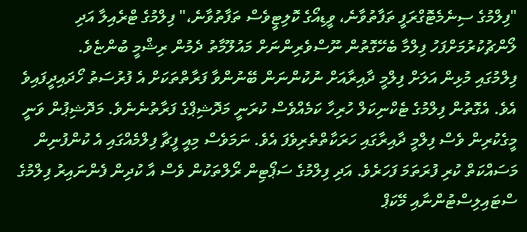"ފިލްމުގެ ސިނެމެޓޮގްރަފީ ތަފާތުވާނެ، ވީޑިއޯގެ ކޮލިޓީވެސް ތަފާތުވާނެ،" ފިލްމުގެ ޓްރެއިލާ އަދި ލޯންޗުކުރުމަށްފަހު ފިލްމާ ބެހޭގޮތުން ނޫސްވެރިންނަށް މައުލޫމާތު ދެމުން ރިޝްމީ ބުންޏެވެ.
ފިލްމުގައި މުޅިން އަލަށް ފިލްމީ ދާއިރާއަށް ނުކުންނަން ބޭނުންވާ ފަރާތްތަކަށް އެ ފުރުސަތު ހޯދައިދީފައިވެ އެވެ. އެގޮތުން ފިލްމުގެ ޓެކްނިކަލް ހުރިހާ ކަމެއްވެސް ކުރަނީ މަދޮޝިޕްގެ ފަރާތުނެނެވެ. މަދޮޝިޕުން ވަނީ މީގެކުރިން ވެސް ފިލްމީ ދާއިރާގައި ހަރަކާތްތެރިވެފަ އެވެ. ނަމަވެސް މިއީ ފީޗާ ފިލްމެއްގައި އެ ކުންފުނިން މަސައްކަތް ކުރި ފުރަތަމަ ފަހަރެވެ. އަދި ފިލްމުގެ ސަޕޯޓިން ރޯލްތަކުން ވެސް އާ ކުދިން ފެންނައިރު ފިލްމުގެ ސްޓައިލިސްޓުންނާއި މޭކަޕް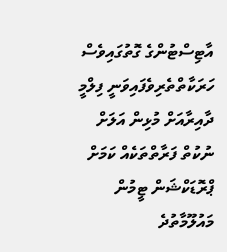އާޓިސްޓުންގެ ގޮތުގައިވެސް ހަރަކާތްތެރިވެފައިވަނީ ފިލްމީ ދާއިރާއަށް މުޅިން އަލަށް ނުކުތް ފަރާތްތަކެއް ކަމަށް ޕްރޮޑަކްޝަން ޓީމުން މައުލޫމާތުދެ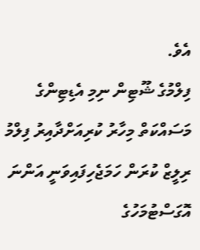އެވެ.
ފިލްމުގެ ޝޫޓިން ނިމި އެޑިޓިންގެ މަސައްކަތް މިހާރު ކުރިއަށްދާއިރު ފިލްމު ރިލީޒް ކުރަން ހަމަޖެހިފައިވަނީ އަންނަ އޮގަސްޓުމަހުގެ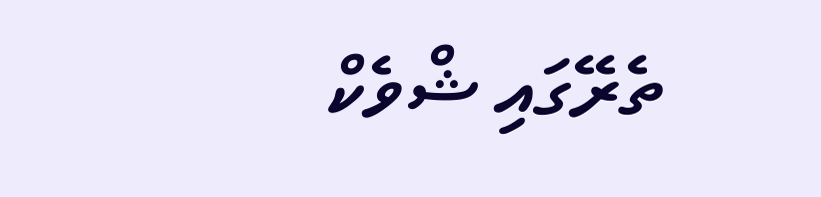ތެރޭގައި ޝްވެކް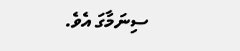ސިނަމާގަ އެވެ.